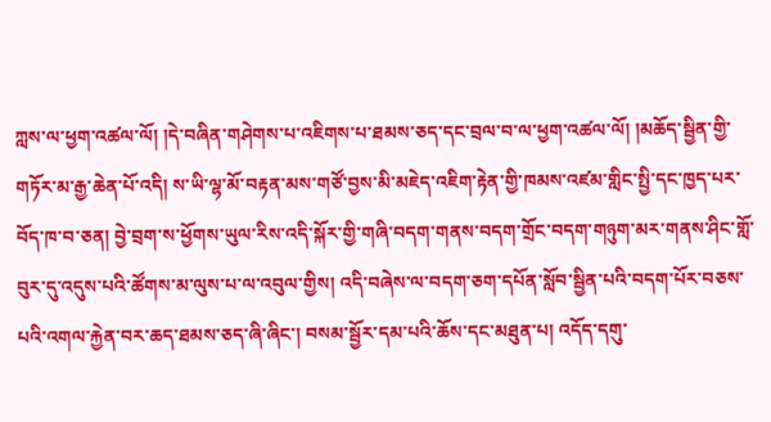ཀླས་ལ་ཕྱག་འཚལ་ལོ། །དེ་བཞིན་གཤེགས་པ་འཇིགས་པ་ཐམས་ཅད་དང་བྲལ་བ་ལ་ཕྱག་འཚལ་ལོ། །མཆོད་སྦྱིན་གྱི་གཏོར་མ་རྒྱ་ཆེན་པོ་འདི། ས་ཡི་ལྷ་མོ་བརྟན་མས་གཙོ་བྱས་མི་མཇེད་འཇིག་རྟེན་གྱི་ཁམས་འཛམ་གླིང་སྤྱི་དང་ཁྱད་པར་བོད་ཁ་བ་ཅན། བྱེ་བྲག་ས་ཕྱོགས་ཡུལ་རིས་འདི་སྐོར་གྱི་གཞི་བདག་གནས་བདག་གྲོང་བདག་གཉུག་མར་གནས་ཤིང་གློ་བུར་དུ་འདུས་པའི་ཚོགས་མ་ལུས་པ་ལ་འབུལ་གྱིས། འདི་བཞེས་ལ་བདག་ཅག་དཔོན་སློབ་སྦྱིན་པའི་བདག་པོར་བཅས་པའི་འགལ་རྐྱེན་བར་ཆད་ཐམས་ཅད་ཞི་ཞིང་། བསམ་སྦྱོར་དམ་པའི་ཆོས་དང་མཐུན་པ། འདོད་དགུ་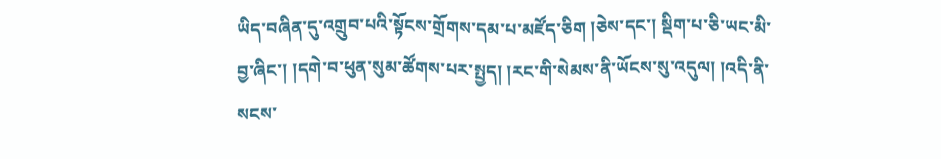ཡིད་བཞིན་དུ་འགྲུབ་པའི་སྟོངས་གྲོགས་དམ་པ་མཛོད་ཅིག །ཅེས་དང་། སྡིག་པ་ཅི་ཡང་མི་བྱ་ཞིང་། །དགེ་བ་ཕུན་སུམ་ཚོགས་པར་སྤྱད། །རང་གི་སེམས་ནི་ཡོངས་སུ་འདུལ། །འདི་ནི་སངས་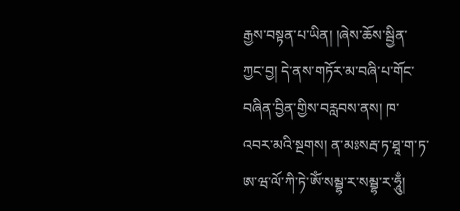རྒྱས་བསྟན་པ་ཡིན། །ཞེས་ཆོས་སྦྱིན་ཀྱང་བྱ། དེ་ནས་གཏོར་མ་བཞི་པ་གོང་བཞིན་བྱིན་གྱིས་བརླབས་ནས། ཁ་འབར་མའི་སྔགས། ན་མཿསརྦ་ཏ་ཐཱ་ག་ཏ་ཨ་ཝ་ལོ་ཀི་ཏེ་ཨོཾ་སམྦྷ་ར་སམྦྷ་ར་ཧཱུྃ།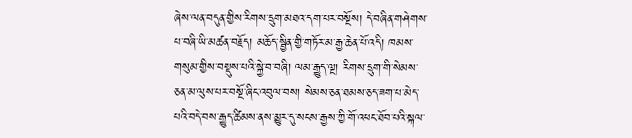ཞེས་ལན་བདུན་གྱིས་རིགས་དྲུག་མཐའ་དག་པར་བསྔོས། དེ་བཞིན་གཤེགས་པ་བཞི་ཡི་མཚན་བརྗོད། མཆོད་སྦྱིན་གྱི་གཏོར་མ་རྒྱ་ཆེན་པོ་འདི། ཁམས་གསུམ་གྱིས་བསྡུས་པའི་སྐྱེ་བ་བཞི། ལམ་རྒྱུད་ལྔ། རིགས་དྲུག་གི་སེམས་ཅན་མ་ལུས་པར་བསྔོ་ཞིང་འབུལ་བས། སེམས་ཅན་ཐམས་ཅད་ཟག་པ་མེད་པའི་བདེ་བས་རྒྱུད་ཚིམས་ནས་མྱུར་དུ་སངས་རྒྱས་ཀྱི་གོ་འཕང་ཐོབ་པའི་སྐལ་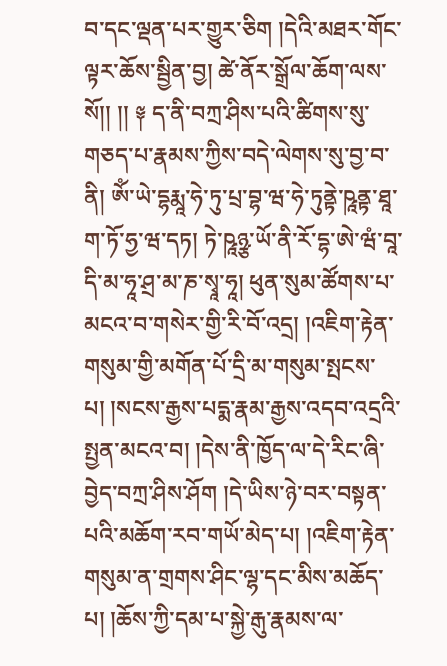བ་དང་ལྡན་པར་གྱུར་ཅིག །དེའི་མཐར་གོང་ལྟར་ཆོས་སྦྱིན་བྱ། ཚེ་ནོར་སྒྲོལ་ཆོག་ལས་སོ།། །། ༈ ད་ནི་བཀྲ་ཤིས་པའི་ཚིགས་སུ་གཅད་པ་རྣམས་ཀྱིས་བདེ་ལེགས་སུ་བྱ་བ་ནི། ཨོཾ་ཡེ་དྷརྨཱ་ཧེ་ཏུ་པྲ་བྷ་ཝ་ཧེ་ཏུནྟེ་ཥཱནྟ་ཐཱ་ག་ཏོ་ཧྱ་ཝ་དཏ། ཏེ་ཥཱཉྩ་ཡོ་ནི་རོ་དྷ་ཨེ་ཝཾ་བཱ་དི་མ་ཧཱ་ཤྲ་མ་ཎ་སྭཱ་ཧཱ། ཕུན་སུམ་ཚོགས་པ་མངའ་བ་གསེར་གྱི་རི་བོ་འདྲ། །འཇིག་རྟེན་གསུམ་གྱི་མགོན་པོ་དྲི་མ་གསུམ་སྤངས་པ། །སངས་རྒྱས་པདྨ་རྣམ་རྒྱས་འདབ་འདྲའི་སྤྱན་མངའ་བ། །དེས་ནི་ཁྱོད་ལ་དེ་རིང་ཞི་བྱེད་བཀྲ་ཤིས་ཤོག །དེ་ཡིས་ཉེ་བར་བསྟན་པའི་མཆོག་རབ་གཡོ་མེད་པ། །འཇིག་རྟེན་གསུམ་ན་གྲགས་ཤིང་ལྷ་དང་མིས་མཆོད་པ། །ཆོས་ཀྱི་དམ་པ་སྐྱེ་རྒུ་རྣམས་ལ་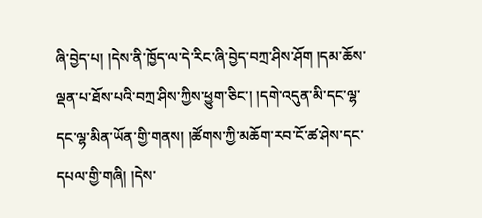ཞི་བྱེད་པ། །དེས་ནི་ཁྱོད་ལ་དེ་རིང་ཞི་བྱེད་བཀྲ་ཤིས་ཤོག །དམ་ཆོས་ལྡན་པ་ཐོས་པའི་བཀྲ་ཤིས་ཀྱིས་ཕྱུག་ཅིང་། །དགེ་འདུན་མི་དང་ལྷ་དང་ལྷ་མིན་ཡོན་གྱི་གནས། །ཚོགས་ཀྱི་མཆོག་རབ་ངོ་ཚ་ཤེས་དང་དཔལ་གྱི་གཞི། །དེས་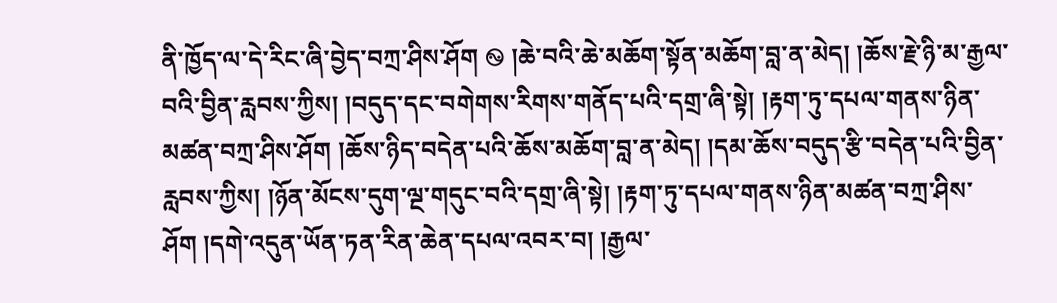ནི་ཁྱོད་ལ་དེ་རིང་ཞི་བྱེད་བཀྲ་ཤིས་ཤོག ࿊ །ཆེ་བའི་ཆེ་མཆོག་སྟོན་མཆོག་བླ་ན་མེད། །ཆོས་རྗེ་ཉི་མ་རྒྱལ་བའི་བྱིན་རླབས་ཀྱིས། །བདུད་དང་བགེགས་རིགས་གནོད་པའི་དགྲ་ཞི་སྟེ། །རྟག་ཏུ་དཔལ་གནས་ཉིན་མཚན་བཀྲ་ཤིས་ཤོག །ཆོས་ཉིད་བདེན་པའི་ཆོས་མཆོག་བླ་ན་མེད། །དམ་ཆོས་བདུད་རྩི་བདེན་པའི་བྱིན་རླབས་ཀྱིས། །ཉོན་མོངས་དུག་ལྔ་གདུང་བའི་དགྲ་ཞི་སྟེ། །རྟག་ཏུ་དཔལ་གནས་ཉིན་མཚན་བཀྲ་ཤིས་ཤོག །དགེ་འདུན་ཡོན་ཏན་རིན་ཆེན་དཔལ་འབར་བ། །རྒྱལ་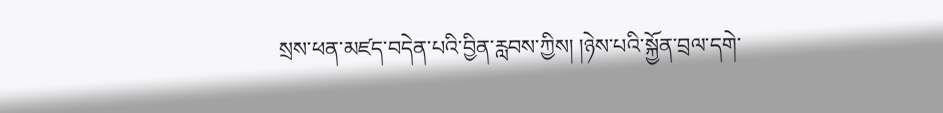སྲས་ཕན་མཛད་བདེན་པའི་བྱིན་རླབས་ཀྱིས། །ཉེས་པའི་སྐྱོན་བྲལ་དགེ་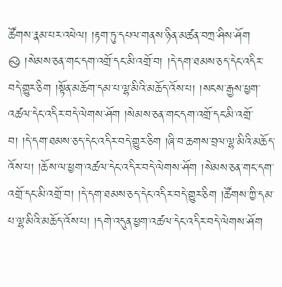ཚོགས་རྣམ་པར་འཕེལ། །རྟག་ཏུ་དཔལ་གནས་ཉིན་མཚན་བཀྲ་ཤིས་ཤོག ࿊ །སེམས་ཅན་གང་དག་འགྲོ་དང་མི་འགྲོ་བ། །དེ་དག་ཐམས་ཅད་དེང་འདིར་བདེ་གྱུར་ཅིག །སྟོན་མཆོག་དམ་པ་ལྷ་མིའི་མཆོད་འོས་པ། །སངས་རྒྱས་ཕྱག་འཚལ་དེང་འདིར་བདེ་ལེགས་ཤོག །སེམས་ཅན་གང་དག་འགྲོ་དང་མི་འགྲོ་བ། །དེ་དག་ཐམས་ཅད་དེང་འདིར་བདེ་གྱུར་ཅིག །ཞི་བ་ཆགས་བྲལ་ལྷ་མིའི་མཆོད་འོས་པ། །ཆོས་ལ་ཕྱག་འཚལ་དེང་འདིར་བདེ་ལེགས་ཤོག །སེམས་ཅན་གང་དག་འགྲོ་དང་མི་འགྲོ་བ། །དེ་དག་ཐམས་ཅད་དེང་འདིར་བདེ་གྱུར་ཅིག །ཚོགས་ཀྱི་དམ་པ་ལྷ་མིའི་མཆོད་འོས་པ། །དགེ་འདུན་ཕྱག་འཚལ་དེང་འདིར་བདེ་ལེགས་ཤོག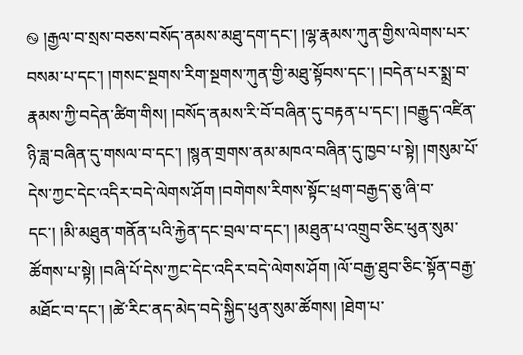࿊ །རྒྱལ་བ་སྲས་བཅས་བསོད་ནམས་མཐུ་དག་དང་། །ལྷ་རྣམས་ཀུན་གྱིས་ལེགས་པར་བསམ་པ་དང་། །གསང་སྔགས་རིག་སྔགས་ཀུན་གྱི་མཐུ་སྟོབས་དང་། །བདེན་པར་སྨྲ་བ་རྣམས་ཀྱི་བདེན་ཚིག་གིས། །བསོད་ནམས་རི་བོ་བཞིན་དུ་བརྟན་པ་དང་། །བརྒྱུད་འཛིན་ཉི་ཟླ་བཞིན་དུ་གསལ་བ་དང་། །སྙན་གྲགས་ནམ་མཁའ་བཞིན་དུ་ཁྱབ་པ་སྟེ། །གསུམ་པོ་དེས་ཀྱང་དེང་འདིར་བདེ་ལེགས་ཤོག །བགེགས་རིགས་སྟོང་ཕྲག་བརྒྱད་ཅུ་ཞི་བ་དང་། །མི་མཐུན་གནོན་པའི་རྐྱེན་དང་བྲལ་བ་དང་། །མཐུན་པ་འགྲུབ་ཅིང་ཕུན་སུམ་ཚོགས་པ་སྟེ། །བཞི་པོ་དེས་ཀྱང་དེང་འདིར་བདེ་ལེགས་ཤོག །ལོ་བརྒྱ་ཐུབ་ཅིང་སྟོན་བརྒྱ་མཐོང་བ་དང་། །ཚེ་རིང་ནད་མེད་བདེ་སྐྱིད་ཕུན་སུམ་ཚོགས། །ཐེག་པ་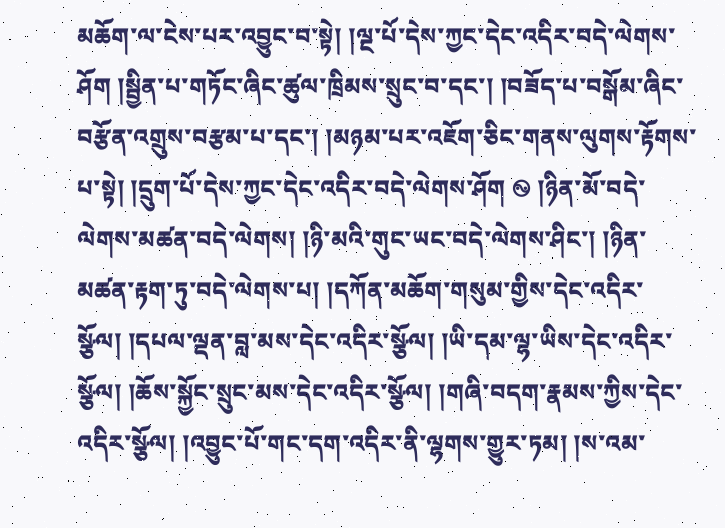མཆོག་ལ་ངེས་པར་འབྱུང་བ་སྟེ། །ལྔ་པོ་དེས་ཀྱང་དེང་འདིར་བདེ་ལེགས་ཤོག །སྦྱིན་པ་གཏོང་ཞིང་ཚུལ་ཁྲིམས་སྲུང་བ་དང་། །བཟོད་པ་བསྒོམ་ཞིང་བརྩོན་འགྲུས་བརྩམ་པ་དང་། །མཉམ་པར་འཇོག་ཅིང་གནས་ལུགས་རྟོགས་པ་སྟེ། །དྲུག་པོ་དེས་ཀྱང་དེང་འདིར་བདེ་ལེགས་ཤོག ࿊ །ཉིན་མོ་བདེ་ལེགས་མཚན་བདེ་ལེགས། །ཉི་མའི་གུང་ཡང་བདེ་ལེགས་ཤིང་། །ཉིན་མཚན་རྟག་ཏུ་བདེ་ལེགས་པ། །དཀོན་མཆོག་གསུམ་གྱིས་དེང་འདིར་སྩོལ། །དཔལ་ལྡན་བླ་མས་དེང་འདིར་སྩོལ། །ཡི་དམ་ལྷ་ཡིས་དེང་འདིར་སྩོལ། །ཆོས་སྐྱོང་སྲུང་མས་དེང་འདིར་སྩོལ། །གཞི་བདག་རྣམས་ཀྱིས་དེང་འདིར་སྩོལ། །འབྱུང་པོ་གང་དག་འདིར་ནི་ལྷགས་གྱུར་ཏམ། །ས་འམ་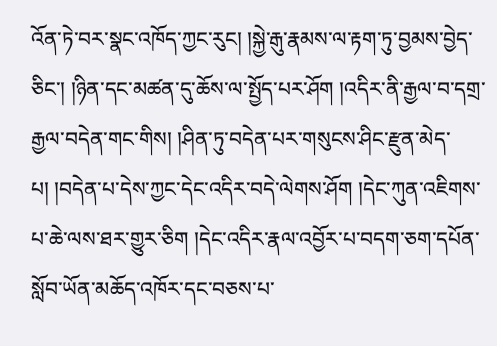འོན་ཏེ་བར་སྣང་འཁོད་ཀྱང་རུང། །སྐྱེ་རྒུ་རྣམས་ལ་རྟག་ཏུ་བྱམས་བྱེད་ཅིང་། །ཉིན་དང་མཚན་དུ་ཆོས་ལ་སྤྱོད་པར་ཤོག །འདིར་ནི་རྒྱལ་བ་དགྲ་རྒྱལ་བདེན་གང་གིས། །ཤིན་ཏུ་བདེན་པར་གསུངས་ཤིང་རྫུན་མེད་པ། །བདེན་པ་དེས་ཀྱང་དེང་འདིར་བདེ་ལེགས་ཤོག །དེང་ཀུན་འཇིགས་པ་ཆེ་ལས་ཐར་གྱུར་ཅིག །དེང་འདིར་རྣལ་འབྱོར་པ་བདག་ཅག་དཔོན་སློབ་ཡོན་མཆོད་འཁོར་དང་བཅས་པ་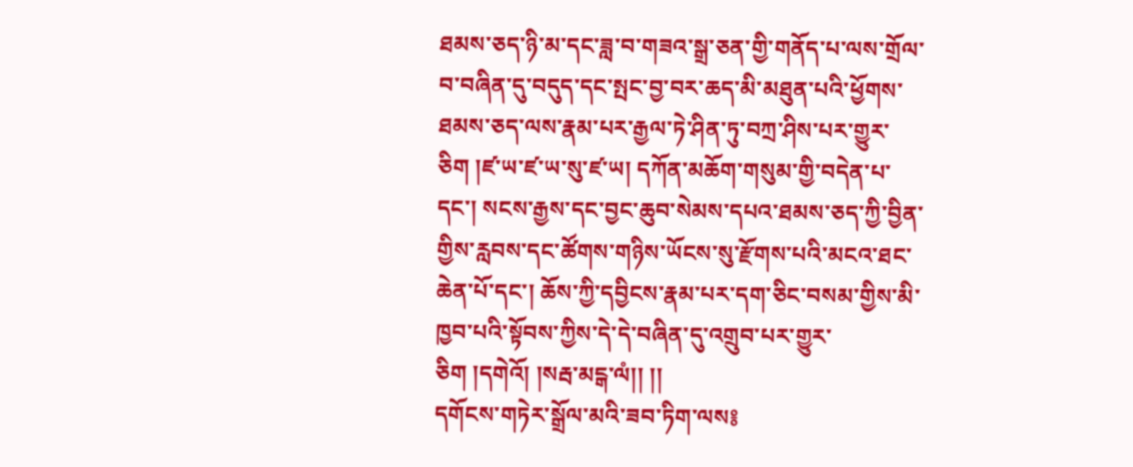ཐམས་ཅད་ཉི་མ་དང་ཟླ་བ་གཟའ་སྒྲ་ཅན་གྱི་གནོད་པ་ལས་གྲོལ་བ་བཞིན་དུ་བདུད་དང་སྤང་བྱ་བར་ཆད་མི་མཐུན་པའི་ཕྱོགས་ཐམས་ཅད་ལས་རྣམ་པར་རྒྱལ་ཏེ་ཤིན་ཏུ་བཀྲ་ཤིས་པར་གྱུར་ཅིག །ཛ་ཡ་ཛ་ཡ་སུ་ཛ་ཡ། དཀོན་མཆོག་གསུམ་གྱི་བདེན་པ་དང་། སངས་རྒྱས་དང་བྱང་ཆུབ་སེམས་དཔའ་ཐམས་ཅད་ཀྱི་བྱིན་གྱིས་རླབས་དང་ཚོགས་གཉིས་ཡོངས་སུ་རྫོགས་པའི་མངའ་ཐང་ཆེན་པོ་དང་། ཆོས་ཀྱི་དབྱིངས་རྣམ་པར་དག་ཅིང་བསམ་གྱིས་མི་ཁྱབ་པའི་སྟོབས་ཀྱིས་དེ་དེ་བཞིན་དུ་འགྲུབ་པར་གྱུར་ཅིག །དགེའོ། །སརྦ་མངྒ་ལཾ།། །།
དགོངས་གཏེར་སྒྲོལ་མའི་ཟབ་ཏིག་ལས༔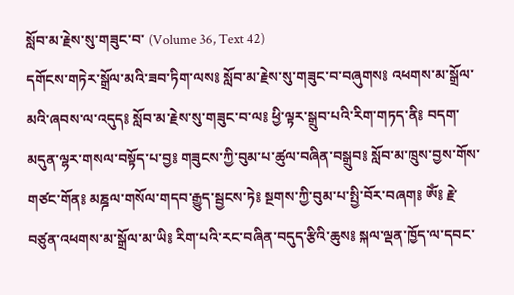སློབ་མ་རྗེས་སུ་གཟུང་བ་ (Volume 36, Text 42)
དགོངས་གཏེར་སྒྲོལ་མའི་ཟབ་ཏིག་ལས༔ སློབ་མ་རྗེས་སུ་གཟུང་བ་བཞུགས༔ འཕགས་མ་སྒྲོལ་མའི་ཞབས་ལ་འདུད༔ སློབ་མ་རྗེས་སུ་གཟུང་བ་ལ༔ ཕྱི་ལྟར་སྒྲུབ་པའི་རིག་གཏད་ནི༔ བདག་མདུན་ལྷར་གསལ་བསྟོད་པ་བྱ༔ གཟུངས་ཀྱི་བུམ་པ་ཚུལ་བཞིན་བསྒྲུབ༔ སློབ་མ་ཁྲུས་བྱས་གོས་གཙང་གོན༔ མཎྜལ་གསོལ་གདབ་རྒྱུད་སྦྱངས་ཏེ༔ སྔགས་ཀྱི་བུམ་པ་སྤྱི་བོར་བཞག༔ ཨོཾ༔ རྗེ་བཙུན་འཕགས་མ་སྒྲོལ་མ་ཡི༔ རིག་པའི་རང་བཞིན་བདུད་རྩིའི་ཆུས༔ སྐལ་ལྡན་ཁྱོད་ལ་དབང་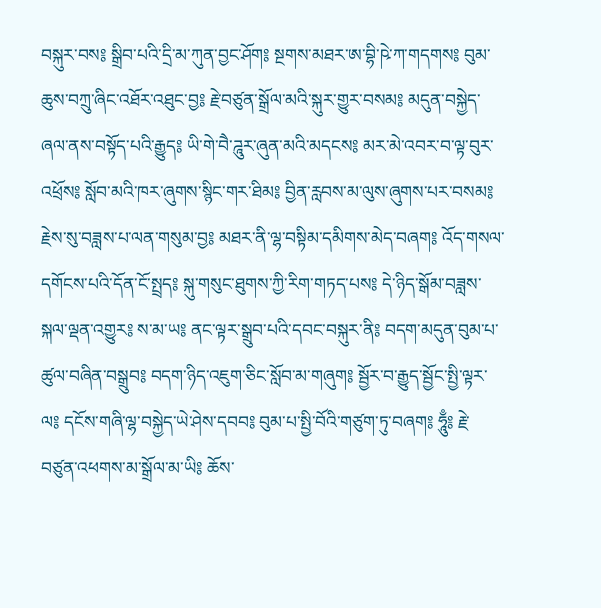བསྐུར་བས༔ སྒྲིབ་པའི་དྲི་མ་ཀུན་བྱང་ཤོག༔ སྔགས་མཐར་ཨ་བྷི་ཥེ་ཀ་གདགས༔ བུམ་ཆུས་བཀྲུ་ཞིང་འཐོར་འཐུང་བྱ༔ རྗེ་བཙུན་སྒྲོལ་མའི་སྐུར་གྱུར་བསམ༔ མདུན་བསྐྱེད་ཞལ་ནས་བསྟོད་པའི་རྒྱུད༔ ཡི་གེ་བཻ་ཌཱུར་ཞུན་མའི་མདངས༔ མར་མེ་འབར་བ་ལྟ་བུར་འཕྲོས༔ སློབ་མའི་ཁར་ཞུགས་སྙིང་གར་ཐིམ༔ བྱིན་རླབས་མ་ལུས་ཞུགས་པར་བསམ༔ རྗེས་སུ་བཟླས་པ་ལན་གསུམ་བྱ༔ མཐར་ནི་ལྷ་བསྟིམ་དམིགས་མེད་བཞག༔ འོད་གསལ་དགོངས་པའི་དོན་ངོ་སྤྲད༔ སྐུ་གསུང་ཐུགས་ཀྱི་རིག་གཏད་པས༔ དེ་ཉིད་སྒོམ་བཟླས་སྐལ་ལྡན་འགྱུར༔ ས་མ་ཡ༔ ནང་ལྟར་སྒྲུབ་པའི་དབང་བསྐུར་ནི༔ བདག་མདུན་བུམ་པ་ཚུལ་བཞིན་བསྒྲུབ༔ བདག་ཉིད་འཇུག་ཅིང་སློབ་མ་གཞུག༔ སྦྱོར་བ་རྒྱུད་སྦྱོང་སྤྱི་ལྟར་ལ༔ དངོས་གཞི་ལྷ་བསྐྱེད་ཡེ་ཤེས་དབབ༔ བུམ་པ་སྤྱི་བོའི་གཙུག་ཏུ་བཞག༔ ཧཱུྃ༔ རྗེ་བཙུན་འཕགས་མ་སྒྲོལ་མ་ཡི༔ ཆོས་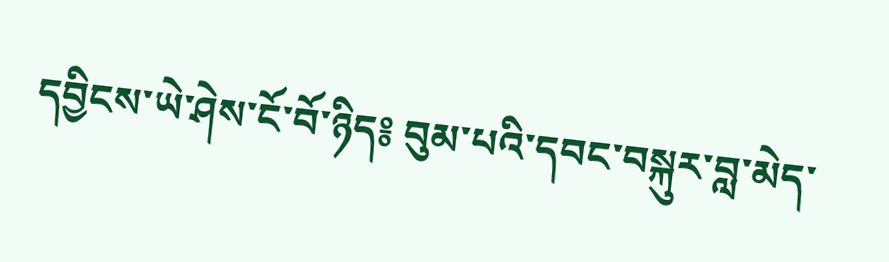དབྱིངས་ཡེ་ཤེས་ངོ་བོ་ཉིད༔ བུམ་པའི་དབང་བསྐུར་བླ་མེད་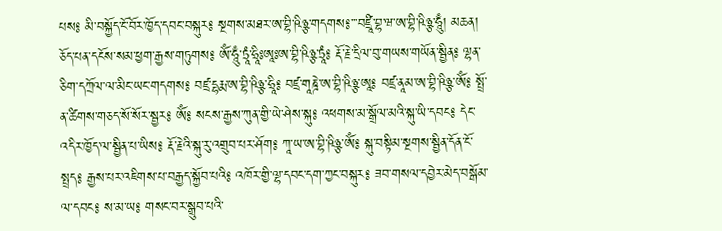པས༔ མི་བསྐྱོད་ངོ་བོར་ཁྱོད་དབང་བསྐུར༔ སྔགས་མཐར་ཨ་བྷི་ཥིཉྩ་གདགས༔་་་བཛྲཱི་བྷ་ཝ་ཨ་བྷི་ཥིཉྩ་ཧཱུྃ། མཆན། ཅོད་པན་དངོས་སམ་ཕྱག་རྒྱས་གཏུགས༔ ཨོཾ་ཧཱུྃ་ཏྲཱཾ་ཧྲཱིཿཨཱཿཨ་བྷི་ཥིཉྩ་ཏྲཱཾ༔ རྡོ་རྗེ་དྲིལ་བུ་གཡས་གཡོན་སྦྱིན༔ ལྷན་ཅིག་དཀྲོལ་ལ་མིང་ཡང་གདགས༔ བཛྲ་དྷརྨ་ཨ་བྷི་ཥིཉྩ་ཧྲཱི༔ བཛྲ་གཱཎྜེ་ཨ་བྷི་ཥིཉྩ་ཨཱ༔ བཛྲ་ནཱམ་ཨ་བྷི་ཥིཉྩ་ཨོཾ༔ སྤྲོ་ན་ཚིགས་གཅད་སོ་སོར་སྦྱར༔ ཨོཾ༔ སངས་རྒྱས་ཀུན་གྱི་ཡེ་ཤེས་སྐུ༔ འཕགས་མ་སྒྲོལ་མའི་སྐུ་ཡི་དབང༔ དེང་འདིར་ཁྱོད་ལ་སྦྱིན་པ་ཡིས༔ རྡོ་རྗེའི་སྐུ་རུ་འགྲུབ་པར་ཤོག༔ ཀཱ་ཡ་ཨ་བྷི་ཥིཉྩ་ཨོཾ༔ སྐུ་བསྟིམ་སྔགས་སྦྱིན་དོན་ངོ་སྤྲད༔ རྒྱས་པར་འཇིགས་པ་བརྒྱད་སྐྱོབ་པའི༔ འཁོར་གྱི་ལྷ་དབང་དག་ཀྱང་བསྐུར༔ ཟབ་གསལ་དབྱེར་མེད་བསྒོམ་ལ་དབང༔ ས་མ་ཡ༔ གསང་བར་སྒྲུབ་པའི་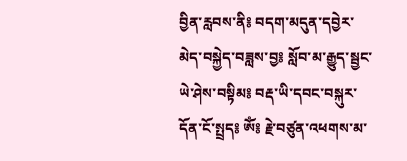བྱིན་རླབས་ནི༔ བདག་མདུན་དབྱེར་མེད་བསྐྱེད་བཟླས་བྱ༔ སློབ་མ་རྒྱུད་སྦྱང་ཡེ་ཤེས་བསྟིམ༔ བརྡ་ཡི་དབང་བསྐུར་དོན་ངོ་སྤྲད༔ ཨོཾ༔ རྗེ་བཙུན་འཕགས་མ་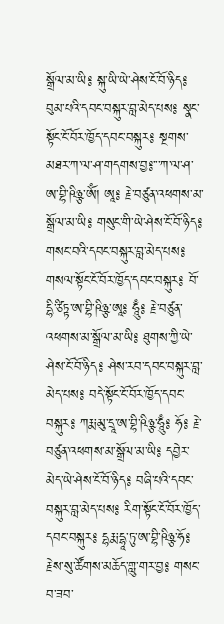སྒྲོལ་མ་ཡི༔ སྐུ་ཡི་ཡེ་ཤེས་ངོ་བོ་ཉིད༔ བུམ་པའི་དབང་བསྐུར་བླ་མེད་པས༔ སྣང་སྟོང་ངོ་བོར་ཁྱོད་དབང་བསྐུར༔ སྔགས་མཐར་ཀ་ལ་ཤ་གདགས་བྱ༔་་་ཀ་ལ་ཤ་ཨ་བྷི་ཥིཉྩ་ཨོཾ། ཨཱ༔ རྗེ་བཙུན་འཕགས་མ་སྒྲོལ་མ་ཡི༔ གསུང་གི་ཡེ་ཤེས་ངོ་བོ་ཉིད༔ གསང་བའི་དབང་བསྐུར་བླ་མེད་པས༔ གསལ་སྟོང་ངོ་བོར་ཁྱོད་དབང་བསྐུར༔ བོ་དྷི་ཙིཏྟ་ཨ་བྷི་ཥིཉྩ་ཨཱ༔ ཧཱུྃ༔ རྗེ་བཙུན་འཕགས་མ་སྒྲོལ་མ་ཡི༔ ཐུགས་ཀྱི་ཡེ་ཤེས་ངོ་བོ་ཉིད༔ ཤེས་རབ་དབང་བསྐུར་བླ་མེད་པས༔ བདེ་སྟོང་ངོ་བོར་ཁྱོད་དབང་བསྐུར༔ ཀརྨ་མུ་དྲཱ་ཨ་བྷི་ཥིཉྩ་ཧཱུྃ༔ ཧོ༔ རྗེ་བཙུན་འཕགས་མ་སྒྲོལ་མ་ཡི༔ དབྱེར་མེད་ཡེ་ཤེས་ངོ་བོ་ཉིད༔ བཞི་པའི་དབང་བསྐུར་བླ་མེད་པས༔ རིག་སྟོང་ངོ་བོར་ཁྱོད་དབང་བསྐུར༔ དྷརྨ་དྷཱ་ཏུ་ཨ་བྷི་ཥིཉྩ་ཧོ༔ རྗེས་སུ་ཚོགས་མཆོད་གླུ་གར་བྱ༔ གསང་བ་ཟབ་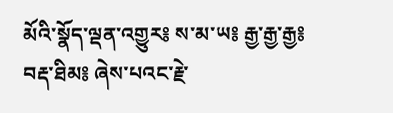མོའི་སྣོད་ལྡན་འགྱུར༔ ས་མ་ཡ༔ རྒྱ་རྒྱ་རྒྱ༔ བརྡ་ཐིམ༔ ཞེས་པའང་རྗེ་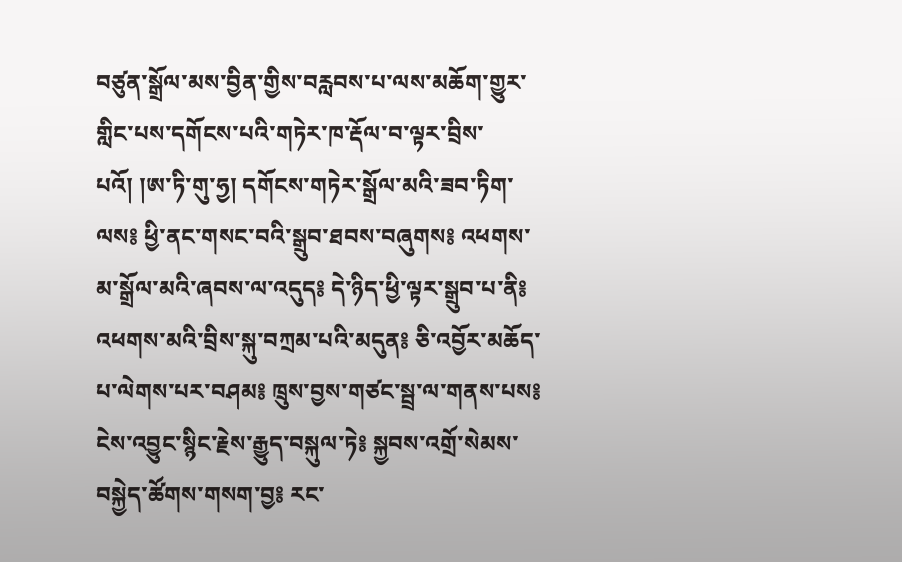བཙུན་སྒྲོལ་མས་བྱིན་གྱིས་བརླབས་པ་ལས་མཆོག་གྱུར་གླིང་པས་དགོངས་པའི་གཏེར་ཁ་རྡོལ་བ་ལྟར་བྲིས་པའོ། །ཨ་ཏི་གུ་ཧྱ། དགོངས་གཏེར་སྒྲོལ་མའི་ཟབ་ཏིག་ལས༔ ཕྱི་ནང་གསང་བའི་སྒྲུབ་ཐབས་བཞུགས༔ འཕགས་མ་སྒྲོལ་མའི་ཞབས་ལ་འདུད༔ དེ་ཉིད་ཕྱི་ལྟར་སྒྲུབ་པ་ནི༔ འཕགས་མའི་བྲིས་སྐུ་བཀྲམ་པའི་མདུན༔ ཅི་འབྱོར་མཆོད་པ་ལེགས་པར་བཤམ༔ ཁྲུས་བྱས་གཙང་སྦྲ་ལ་གནས་པས༔ ངེས་འབྱུང་སྙིང་རྗེས་རྒྱུད་བསྐུལ་ཏེ༔ སྐྱབས་འགྲོ་སེམས་བསྐྱེད་ཚོགས་གསག་བྱ༔ རང་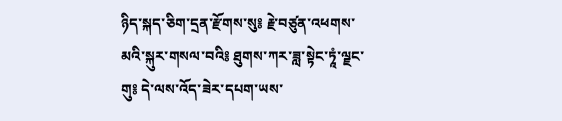ཉིད་སྐད་ཅིག་དྲན་རྫོགས་སུ༔ རྗེ་བཙུན་འཕགས་མའི་སྐུར་གསལ་བའི༔ ཐུགས་ཀར་ཟླ་སྟེང་ཏཱཾ་ལྗང་གུ༔ དེ་ལས་འོད་ཟེར་དཔག་ཡས་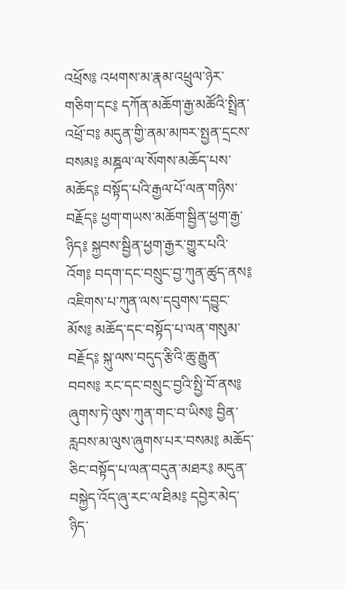འཕྲོས༔ འཕགས་མ་རྣམ་འཕྲུལ་ཉེར་གཅིག་དང༔ དཀོན་མཆོག་རྒྱ་མཚོའི་སྤྲིན་འཕྲོ་བ༔ མདུན་གྱི་ནམ་མཁར་སྤྱན་དྲངས་བསམ༔ མཎྜལ་ལ་སོགས་མཆོད་པས་མཆོད༔ བསྟོད་པའི་རྒྱལ་པོ་ལན་གཉིས་བརྗོད༔ ཕྱག་གཡས་མཆོག་སྦྱིན་ཕྱག་རྒྱ་ཉིད༔ སྐྱབས་སྦྱིན་ཕྱག་རྒྱར་གྱུར་པའི་འོག༔ བདག་དང་བསྲུང་བྱ་ཀུན་ཚུད་ནས༔ འཇིགས་པ་ཀུན་ལས་དབུགས་དབྱུང་མོས༔ མཆོད་དང་བསྟོད་པ་ལན་གསུམ་བརྗོད༔ སྐུ་ལས་བདུད་རྩིའི་ཆུ་རྒྱུན་བབས༔ རང་དང་བསྲུང་བྱའི་སྤྱི་བོ་ནས༔ ཞུགས་ཏེ་ལུས་ཀུན་གང་བ་ཡིས༔ བྱིན་རླབས་མ་ལུས་ཞུགས་པར་བསམ༔ མཆོད་ཅིང་བསྟོད་པ་ལན་བདུན་མཐར༔ མདུན་བསྐྱེད་འོད་ཞུ་རང་ལ་ཐིམ༔ དབྱེར་མེད་ཉིད་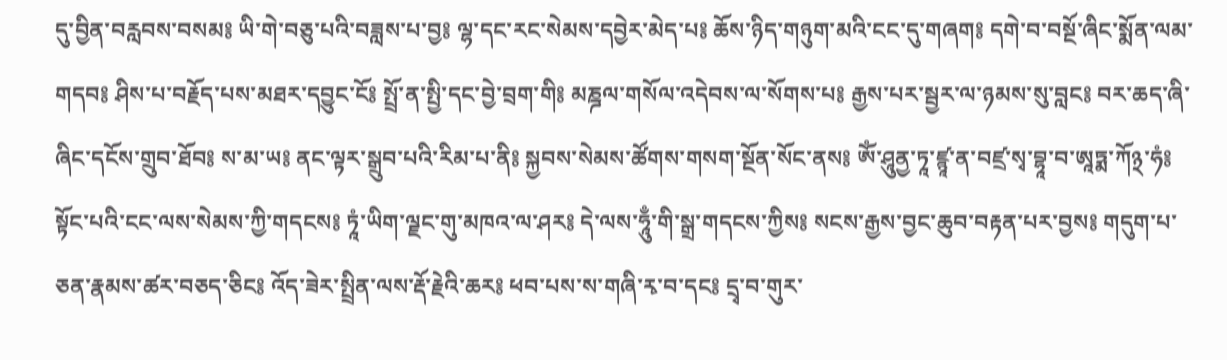དུ་བྱིན་བརླབས་བསམ༔ ཡི་གེ་བཅུ་པའི་བཟླས་པ་བྱ༔ ལྷ་དང་རང་སེམས་དབྱེར་མེད་པ༔ ཆོས་ཉིད་གཉུག་མའི་ངང་དུ་གཞག༔ དགེ་བ་བསྔོ་ཞིང་སྨོན་ལམ་གདབ༔ ཤིས་པ་བརྗོད་པས་མཐར་དབྱུང་ངོ༔ སྤྲོ་ན་སྤྱི་དང་བྱེ་བྲག་གི༔ མཎྜལ་གསོལ་འདེབས་ལ་སོགས་པ༔ རྒྱས་པར་སྦྱར་ལ་ཉམས་སུ་བླང༔ བར་ཆད་ཞི་ཞིང་དངོས་གྲུབ་ཐོབ༔ ས་མ་ཡ༔ ནང་ལྟར་སྒྲུབ་པའི་རིམ་པ་ནི༔ སྐྱབས་སེམས་ཚོགས་གསག་སྔོན་སོང་ནས༔ ཨོཾ་ཤཱུནྱ་ཏཱ་ཛྙཱ་ན་བཛྲ་སྭ་བྷཱ་བ་ཨཱཏྨ་ཀོ྅་ཧཾ༔ སྟོང་པའི་ངང་ལས་སེམས་ཀྱི་གདངས༔ ཏཱཾ་ཡིག་ལྗང་གུ་མཁའ་ལ་ཤར༔ དེ་ལས་ཧཱུྃ་གི་སྒྲ་གདངས་ཀྱིས༔ སངས་རྒྱས་བྱང་ཆུབ་བརྟན་པར་བྱས༔ གདུག་པ་ཅན་རྣམས་ཚར་བཅད་ཅིང༔ འོད་ཟེར་སྤྲིན་ལས་རྡོ་རྗེའི་ཆར༔ ཕབ་པས་ས་གཞི་རྭ་བ་དང༔ དྲྭ་བ་གུར་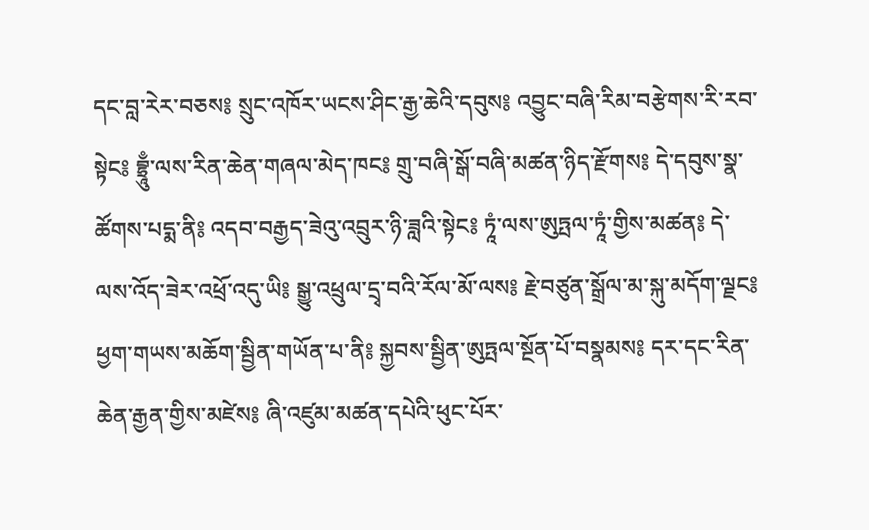དང་བླ་རེར་བཅས༔ སྲུང་འཁོར་ཡངས་ཤིང་རྒྱ་ཆེའི་དབུས༔ འབྱུང་བཞི་རིམ་བརྩེགས་རི་རབ་སྟེང༔ བྷྲཱུྃ་ལས་རིན་ཆེན་གཞལ་མེད་ཁང༔ གྲུ་བཞི་སྒོ་བཞི་མཚན་ཉིད་རྫོགས༔ དེ་དབུས་སྣ་ཚོགས་པདྨ་ནི༔ འདབ་བརྒྱད་ཟེའུ་འབྲུར་ཉི་ཟླའི་སྟེང༔ ཏཱཾ་ལས་ཨུཏྤལ་ཏཱཾ་གྱིས་མཚན༔ དེ་ལས་འོད་ཟེར་འཕྲོ་འདུ་ཡི༔ སྒྱུ་འཕྲུལ་དྲྭ་བའི་རོལ་མོ་ལས༔ རྗེ་བཙུན་སྒྲོལ་མ་སྐུ་མདོག་ལྗང༔ ཕྱག་གཡས་མཆོག་སྦྱིན་གཡོན་པ་ནི༔ སྐྱབས་སྦྱིན་ཨུཏྤལ་སྔོན་པོ་བསྣམས༔ དར་དང་རིན་ཆེན་རྒྱན་གྱིས་མཛེས༔ ཞི་འཛུམ་མཚན་དཔེའི་ཕུང་པོར་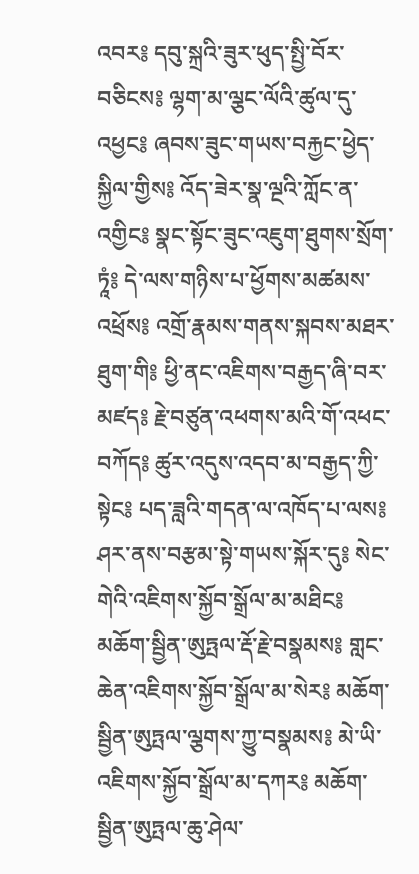འབར༔ དབུ་སྐྲའི་ཟུར་ཕུད་སྤྱི་བོར་བཅིངས༔ ལྷག་མ་ལྕང་ལོའི་ཚུལ་དུ་འཕྱང༔ ཞབས་ཟུང་གཡས་བརྐྱང་ཕྱེད་སྐྱིལ་གྱིས༔ འོད་ཟེར་སྣ་ལྔའི་ཀློང་ན་འགྱིང༔ སྣང་སྟོང་ཟུང་འཇུག་ཐུགས་སྲོག་ཏཱཾ༔ དེ་ལས་གཉིས་པ་ཕྱོགས་མཚམས་འཕྲོས༔ འགྲོ་རྣམས་གནས་སྐབས་མཐར་ཐུག་གི༔ ཕྱི་ནང་འཇིགས་བརྒྱད་ཞི་བར་མཛད༔ རྗེ་བཙུན་འཕགས་མའི་གོ་འཕང་བཀོད༔ ཚུར་འདུས་འདབ་མ་བརྒྱད་ཀྱི་སྟེང༔ པད་ཟླའི་གདན་ལ་འཁོད་པ་ལས༔ ཤར་ནས་བརྩམ་སྟེ་གཡས་སྐོར་དུ༔ སེང་གེའི་འཇིགས་སྐྱོབ་སྒྲོལ་མ་མཐིང༔ མཆོག་སྦྱིན་ཨུཏྤལ་རྡོ་རྗེ་བསྣམས༔ གླང་ཆེན་འཇིགས་སྐྱོབ་སྒྲོལ་མ་སེར༔ མཆོག་སྦྱིན་ཨུཏྤལ་ལྕགས་ཀྱུ་བསྣམས༔ མེ་ཡི་འཇིགས་སྐྱོབ་སྒྲོལ་མ་དཀར༔ མཆོག་སྦྱིན་ཨུཏྤལ་ཆུ་ཤེལ་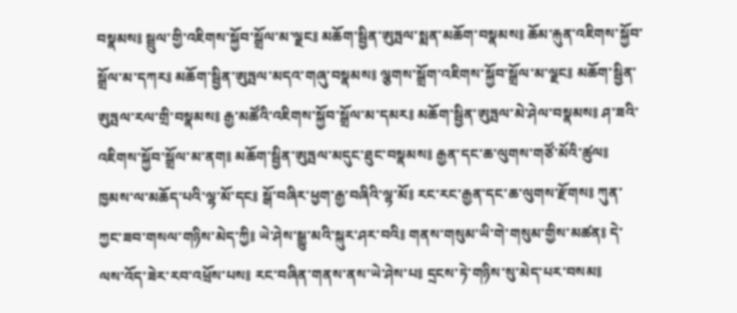བསྣམས༔ སྦྲུལ་གྱི་འཇིགས་སྐྱོབ་སྒྲོལ་མ་ལྗང༔ མཆོག་སྦྱིན་ཨུཏྤལ་སྨན་མཆོག་བསྣམས༔ ཆོམ་རྐུན་འཇིགས་སྐྱོབ་སྒྲོལ་མ་དཀར༔ མཆོག་སྦྱིན་ཨུཏྤལ་མདའ་གཞུ་བསྣམས༔ ལྕགས་སྒྲོག་འཇིགས་སྐྱོབ་སྒྲོལ་མ་ལྗང༔ མཆོག་སྦྱིན་ཨུཏྤལ་རལ་གྲི་བསྣམས༔ རྒྱ་མཚོའི་འཇིགས་སྐྱོབ་སྒྲོལ་མ་དམར༔ མཆོག་སྦྱིན་ཨུཏྤལ་མེ་ཤེལ་བསྣམས༔ ཤ་ཟའི་འཇིགས་སྐྱོབ་སྒྲོལ་མ་ནག༔ མཆོག་སྦྱིན་ཨུཏྤལ་མདུང་ཐུང་བསྣམས༔ རྒྱན་དང་ཆ་ལུགས་གཙོ་མོའི་ཚུལ༔ ཁྱམས་ལ་མཆོད་པའི་ལྷ་མོ་དང༔ སྒོ་བཞིར་ཕྱག་རྒྱ་བཞིའི་ལྷ་མོ༔ རང་རང་རྒྱན་དང་ཆ་ལུགས་རྫོགས༔ ཀུན་ཀྱང་ཟབ་གསལ་གཉིས་མེད་ཀྱི༔ ཡེ་ཤེས་སྒྱུ་མའི་སྐུར་ཤར་བའི༔ གནས་གསུམ་ཡི་གེ་གསུམ་གྱིས་མཚན༔ དེ་ལས་འོད་ཟེར་རབ་འཕྲོས་པས༔ རང་བཞིན་གནས་ནས་ཡེ་ཤེས་པ༔ དྲངས་ཏེ་གཉིས་སུ་མེད་པར་བསམ༔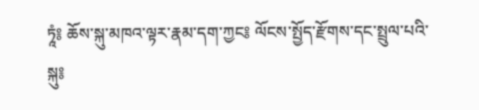ཏཱཾ༔ ཆོས་སྐུ་མཁའ་ལྟར་རྣམ་དག་ཀྱང༔ ལོངས་སྤྱོད་རྫོགས་དང་སྤྲུལ་པའི་སྐུ༔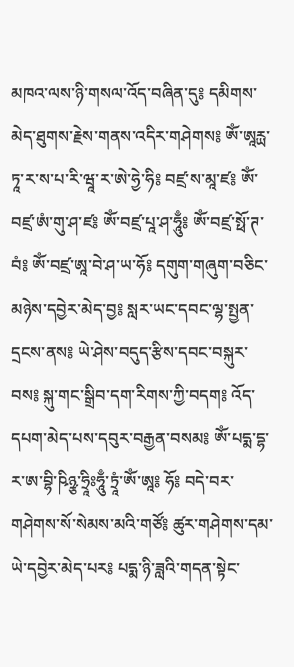མཁའ་ལས་ཉི་གསལ་འོད་བཞིན་དུ༔ དམིགས་མེད་ཐུགས་རྗེས་གནས་འདིར་གཤེགས༔ ཨོཾ་ཨཱརྻ་ཏཱ་ར་ས་པ་རི་ཝཱ་ར་ཨེ་ཧྱེ་ཧི༔ བཛྲ་ས་མཱ་ཛ༔ ཨོཾ་བཛྲ་ཨཾ་གུ་ཤ་ཛ༔ ཨོཾ་བཛྲ་པཱ་ཤ་ཧཱུྃ༔ ཨོཾ་བཛྲ་སྥོ་ཊ་བཾ༔ ཨོཾ་བཛྲ་ཨཱ་བེ་ཤ་ཡ་ཧོ༔ དགུག་གཞུག་བཅིང་མཉེས་དབྱེར་མེད་བྱ༔ སླར་ཡང་དབང་ལྷ་སྤྱན་དྲངས་ནས༔ ཡེ་ཤེས་བདུད་རྩིས་དབང་བསྐུར་བས༔ སྐུ་གང་སྒྲིབ་དག་རིགས་ཀྱི་བདག༔ འོད་དཔག་མེད་པས་དབུར་བརྒྱན་བསམ༔ ཨོཾ་པདྨ་དྷ་ར་ཨ་བྷི་ཥིཉྩ་ཧྲཱིཿཧཱུྃ་ཏྲཱཾ་ཨོཾ་ཨཱ༔ ཧོ༔ བདེ་བར་གཤེགས་སོ་སེམས་མའི་གཙོ༔ ཚུར་གཤེགས་དམ་ཡེ་དབྱེར་མེད་པར༔ པདྨ་ཉི་ཟླའི་གདན་སྟེང་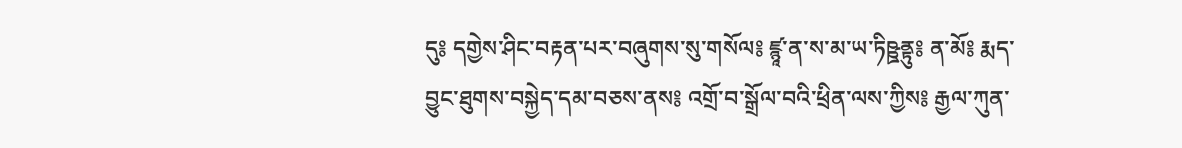དུ༔ དགྱེས་ཤིང་བརྟན་པར་བཞུགས་སུ་གསོལ༔ ཛྙཱ་ན་ས་མ་ཡ་ཏིཥྛནྟུ༔ ན་མོ༔ རྨད་བྱུང་ཐུགས་བསྐྱེད་དམ་བཅས་ནས༔ འགྲོ་བ་སྒྲོལ་བའི་ཕྲིན་ལས་ཀྱིས༔ རྒྱལ་ཀུན་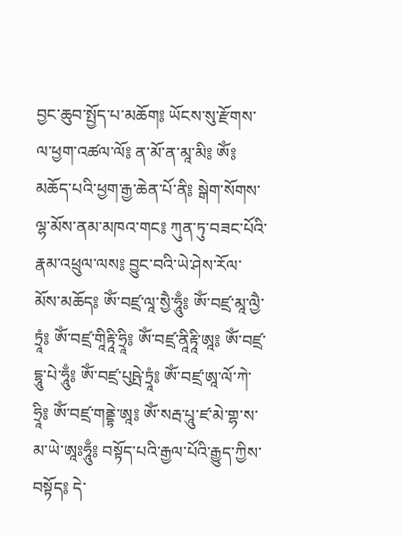བྱང་ཆུབ་སྤྱོད་པ་མཆོག༔ ཡོངས་སུ་རྫོགས་ལ་ཕྱག་འཚལ་ལོ༔ ན་མོ་ན་མཱ་མི༔ ཨོཾ༔ མཆོད་པའི་ཕྱག་རྒྱ་ཆེན་པོ་ནི༔ སྒེག་སོགས་ལྷ་མོས་ནམ་མཁའ་གང༔ ཀུན་ཏུ་བཟང་པོའི་རྣམ་འཕྲུལ་ལས༔ བྱུང་བའི་ཡེ་ཤེས་རོལ་མོས་མཆོད༔ ཨོཾ་བཛྲ་ལཱ་སྱཻ་ཧཱུྃ༔ ཨོཾ་བཛྲ་མཱ་ལྱཻ་ཏྲཱཾ༔ ཨོཾ་བཛྲ་གཱིརྟཱི་ཧྲཱི༔ ཨོཾ་བཛྲ་ནཱིརྟཱི་ཨཱ༔ ཨོཾ་བཛྲ་དྷཱུ་པེ་ཧཱུྃ༔ ཨོཾ་བཛྲ་པུཥྤེ་ཏྲཱཾ༔ ཨོཾ་བཛྲ་ཨཱ་ལོ་ཀེ་ཧྲཱི༔ ཨོཾ་བཛྲ་གནྡྷེ་ཨཱ༔ ཨོཾ་སརྦ་པཱུ་ཛ་མེ་གྷ་ས་མ་ཡེ་ཨཱཿཧཱུྃ༔ བསྟོད་པའི་རྒྱལ་པོའི་རྒྱུད་ཀྱིས་བསྟོད༔ དེ་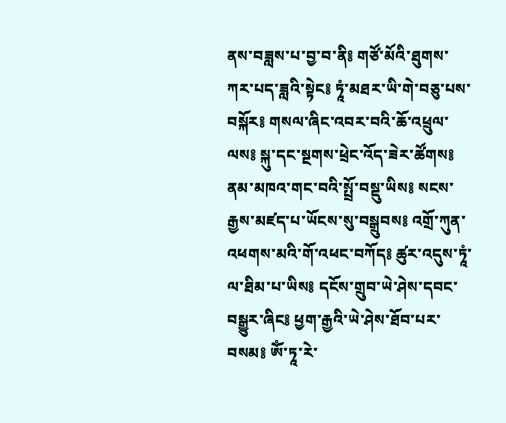ནས་བཟླས་པ་བྱ་བ་ནི༔ གཙོ་མོའི་ཐུགས་ཀར་པད་ཟླའི་སྟེང༔ ཏཱཾ་མཐར་ཡི་གེ་བཅུ་པས་བསྐོར༔ གསལ་ཞིང་འབར་བའི་ཆོ་འཕྲུལ་ལས༔ སྐུ་དང་སྔགས་ཕྲེང་འོད་ཟེར་ཚོགས༔ ནམ་མཁའ་གང་བའི་སྤྲོ་བསྡུ་ཡིས༔ སངས་རྒྱས་མཛད་པ་ཡོངས་སུ་བསྒྲུབས༔ འགྲོ་ཀུན་འཕགས་མའི་གོ་འཕང་བཀོད༔ ཚུར་འདུས་ཏཱཾ་ལ་ཐིམ་པ་ཡིས༔ དངོས་གྲུབ་ཡེ་ཤེས་དབང་བསྒྱུར་ཞིང༔ ཕྱག་རྒྱའི་ཡེ་ཤེས་ཐོབ་པར་བསམ༔ ཨོཾ་ཏཱ་རེ་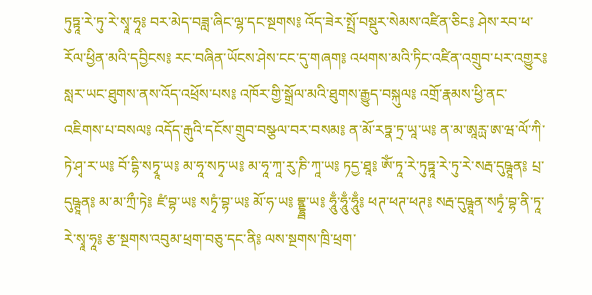ཏུཏྟཱ་རེ་ཏུ་རེ་སྭཱ་ཧཱ༔ བར་མེད་བཟླ་ཞིང་ལྷ་དང་སྔགས༔ འོད་ཟེར་སྤྲོ་བསྡུར་སེམས་འཛིན་ཅིང༔ ཤེས་རབ་ཕ་རོལ་ཕྱིན་མའི་དབྱིངས༔ རང་བཞིན་ཡོངས་ཤེས་ངང་དུ་གཞག༔ འཕགས་མའི་ཏིང་འཛིན་འགྲུབ་པར་འགྱུར༔ སླར་ཡང་ཐུགས་ནས་འོད་འཕྲོས་པས༔ འཁོར་གྱི་སྒྲོལ་མའི་ཐུགས་རྒྱུད་བསྐུལ༔ འགྲོ་རྣམས་ཕྱི་ནང་འཇིགས་པ་བསལ༔ འདོད་རྒུའི་དངོས་གྲུབ་བསྩལ་བར་བསམ༔ ན་མོ་རཏྣ་ཏྲ་ཡཱ་ཡ༔ ན་མ་ཨཱརྻ་ཨ་ཝ་ལོ་ཀི་ཏེ་ཤྭ་ར་ཡ༔ བོ་དྷི་སཏྭཱ་ཡ༔ མ་ཧཱ་སཏྭ་ཡ༔ མ་ཧཱ་ཀཱ་རུ་ཎི་ཀཱ་ཡ༔ ཏདྱ་ཐཱ༔ ཨོཾ་ཏཱ་རེ་ཏུཏྟཱ་རེ་ཏུ་རེ་སརྦ་དུཥྚཱན༔ པྲ་དུཥྚཱན༔ མ་མ་ཀྲྀ་ཏེ༔ ཛཾ་བྷ་ཡ༔ སཏྭཾ་བྷ་ཡ༔ མོ་ཧ་ཡ༔ བྷྡྷྦ་ཡ༔ ཧཱུྃ་ཧཱུྃ་ཧཱུྃ༔ ཕཊ་ཕཊ་ཕཊ༔ སརྦ་དུཥྚཱན་སཏྭཾ་བྷ་ནི་ཏཱ་རེ་སྭཱ་ཧཱ༔ རྩ་སྔགས་འབུམ་ཕྲག་བཅུ་དང་ནི༔ ལས་སྔགས་ཁྲི་ཕྲག་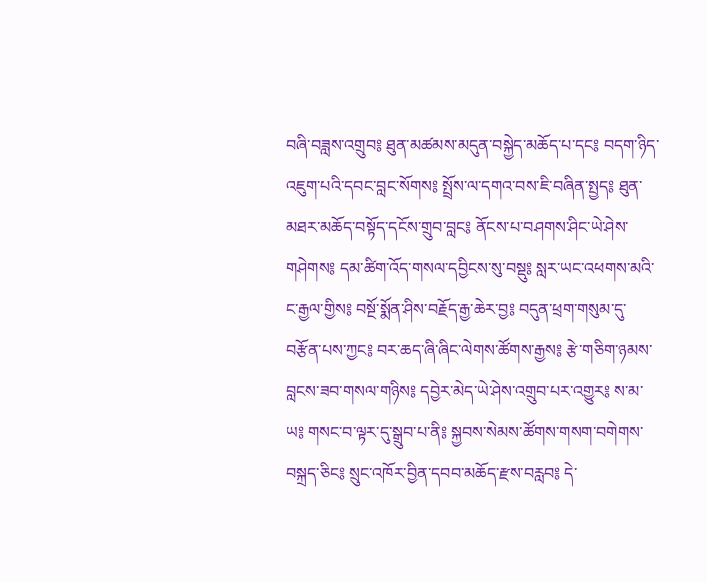བཞི་བཟླས་འགྲུབ༔ ཐུན་མཚམས་མདུན་བསྐྱེད་མཆོད་པ་དང༔ བདག་ཉིད་འཇུག་པའི་དབང་བླང་སོགས༔ སྤྲོས་ལ་དགའ་བས་ཇི་བཞིན་སྤྱད༔ ཐུན་མཐར་མཆོད་བསྟོད་དངོས་གྲུབ་བླང༔ ནོངས་པ་བཤགས་ཤིང་ཡེ་ཤེས་གཤེགས༔ དམ་ཚིག་འོད་གསལ་དབྱིངས་སུ་བསྡུ༔ སླར་ཡང་འཕགས་མའི་ང་རྒྱལ་གྱིས༔ བསྔོ་སྨོན་ཤིས་བརྗོད་རྒྱ་ཆེར་བྱ༔ བདུན་ཕྲག་གསུམ་དུ་བརྩོན་པས་ཀྱང༔ བར་ཆད་ཞི་ཞིང་ལེགས་ཚོགས་རྒྱས༔ རྩེ་གཅིག་ཉམས་བླངས་ཟབ་གསལ་གཉིས༔ དབྱེར་མེད་ཡེ་ཤེས་འགྲུབ་པར་འགྱུར༔ ས་མ་ཡ༔ གསང་བ་ལྟར་དུ་སྒྲུབ་པ་ནི༔ སྐྱབས་སེམས་ཚོགས་གསག་བགེགས་བསྐྲད་ཅིང༔ སྲུང་འཁོར་བྱིན་དབབ་མཆོད་རྫས་བརླབ༔ དེ་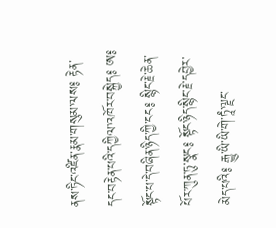ནས་ཏིང་འཛིན་རྣམ་གསུམ་ལས༔ རྟེན་དང་བརྟེན་པའི་དཀྱིལ་འཁོར་བསྐྱེད༔ ཨ༔ སྟོང་པ་དེ་བཞིན་ཉིད་ཀྱི་ངང༔ སྙིང་རྗེ་ཆེན་པོར་ཀུན་ཏུ་སྣང༔ སྟོང་ཉིད་སྙིང་རྗེ་དབྱེར་མེད་པའི༔ རྒྱུ་ཡི་ཡི་གེ་ཏཱཾ་ལྗང་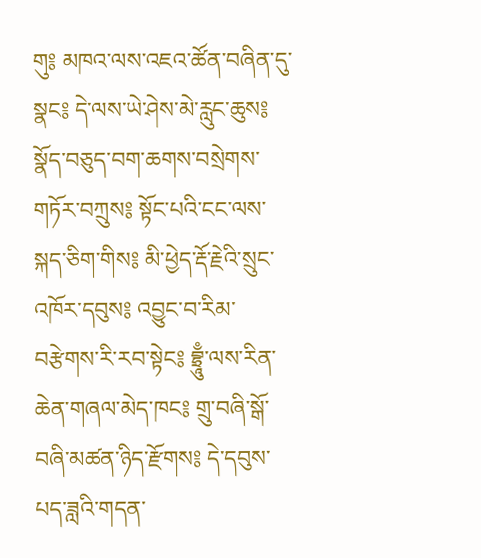གུ༔ མཁའ་ལས་འཇའ་ཚོན་བཞིན་དུ་སྣང༔ དེ་ལས་ཡེ་ཤེས་མེ་རླུང་ཆུས༔ སྣོད་བཅུད་བག་ཆགས་བསྲེགས་གཏོར་བཀྲུས༔ སྟོང་པའི་ངང་ལས་སྐད་ཅིག་གིས༔ མི་ཕྱེད་རྡོ་རྗེའི་སྲུང་འཁོར་དབུས༔ འབྱུང་བ་རིམ་བརྩེགས་རི་རབ་སྟེང༔ བྷྲཱུྃ་ལས་རིན་ཆེན་གཞལ་མེད་ཁང༔ གྲུ་བཞི་སྒོ་བཞི་མཚན་ཉིད་རྫོགས༔ དེ་དབུས་པད་ཟླའི་གདན་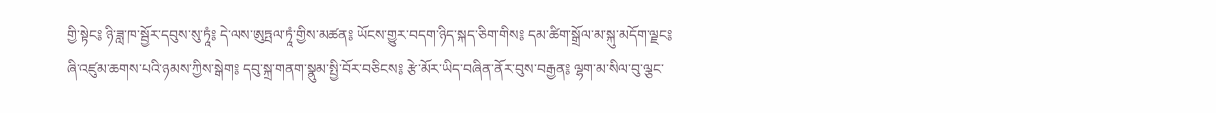གྱི་སྟེང༔ ཉི་ཟླ་ཁ་སྦྱོར་དབུས་སུ་ཏཱཾ༔ དེ་ལས་ཨུཏྤལ་ཏཱཾ་གྱིས་མཚན༔ ཡོངས་གྱུར་བདག་ཉིད་སྐད་ཅིག་གིས༔ དམ་ཚིག་སྒྲོལ་མ་སྐུ་མདོག་ལྗང༔ ཞི་འཛུམ་ཆགས་པའི་ཉམས་ཀྱིས་སྒེག༔ དབུ་སྐྲ་གནག་སྣུམ་སྤྱི་བོར་བཅིངས༔ རྩེ་མོར་ཡིད་བཞིན་ནོར་བུས་བརྒྱན༔ ལྷག་མ་སིལ་བུ་ལྕང་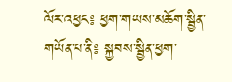ལོར་འཕྱང༔ ཕྱག་གཡས་མཆོག་སྦྱིན་གཡོན་པ་ནི༔ སྐྱབས་སྦྱིན་ཕྱག་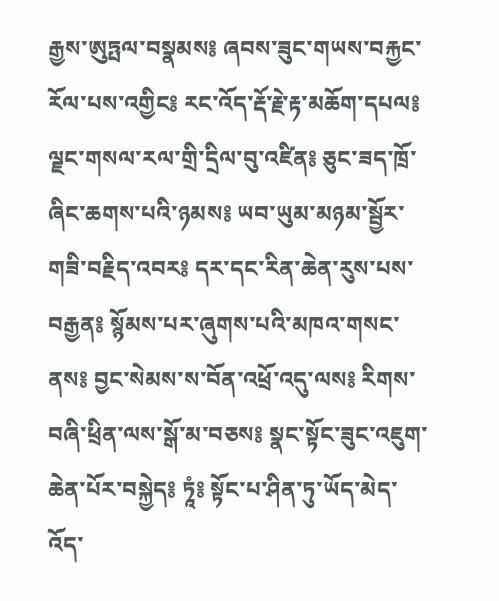རྒྱས་ཨུཏྤལ་བསྣམས༔ ཞབས་ཟུང་གཡས་བརྐྱང་རོལ་པས་འགྱིང༔ རང་འོད་རྡོ་རྗེ་རྟ་མཆོག་དཔལ༔ ལྗང་གསལ་རལ་གྲི་དྲིལ་བུ་འཛིན༔ ཅུང་ཟད་ཁྲོ་ཞིང་ཆགས་པའི་ཉམས༔ ཡབ་ཡུམ་མཉམ་སྦྱོར་གཟི་བརྗིད་འབར༔ དར་དང་རིན་ཆེན་རུས་པས་བརྒྱན༔ སྙོམས་པར་ཞུགས་པའི་མཁའ་གསང་ནས༔ བྱང་སེམས་ས་བོན་འཕྲོ་འདུ་ལས༔ རིགས་བཞི་ཕྲིན་ལས་སྒོ་མ་བཅས༔ སྣང་སྟོང་ཟུང་འཇུག་ཆེན་པོར་བསྐྱེད༔ ཏཱཾ༔ སྟོང་པ་ཤིན་ཏུ་ཡོད་མེད་འོད་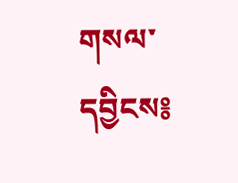གསལ་དབྱིངས༔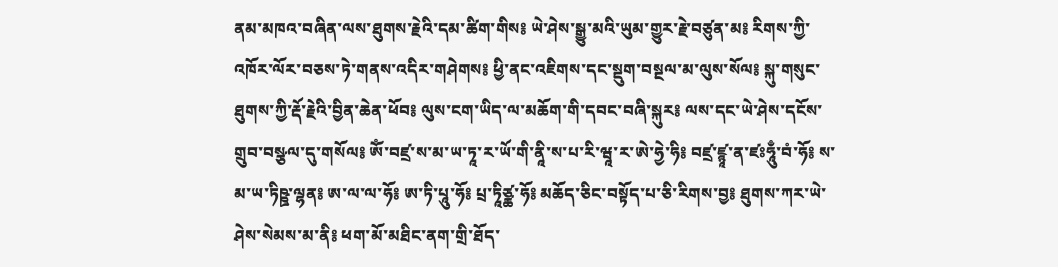ནམ་མཁའ་བཞིན་ལས་ཐུགས་རྗེའི་དམ་ཚིག་གིས༔ ཡེ་ཤེས་སྒྱུ་མའི་ཡུམ་གྱུར་རྗེ་བཙུན་མ༔ རིགས་ཀྱི་འཁོར་ལོར་བཅས་ཏེ་གནས་འདིར་གཤེགས༔ ཕྱི་ནང་འཇིགས་དང་སྡུག་བསྔལ་མ་ལུས་སོལ༔ སྐུ་གསུང་ཐུགས་ཀྱི་རྡོ་རྗེའི་བྱིན་ཆེན་ཕོབ༔ ལུས་ངག་ཡིད་ལ་མཆོག་གི་དབང་བཞི་སྐུར༔ ལས་དང་ཡེ་ཤེས་དངོས་གྲུབ་བསྩལ་དུ་གསོལ༔ ཨོཾ་བཛྲ་ས་མ་ཡ་ཏཱ་ར་ཡོ་གི་ནཱི་ས་པ་རི་ཝཱ་ར་ཨེ་ཧྱེ་ཧི༔ བཛྲ་ཛྙཱ་ན་ཛཿཧཱུྃ་བཾ་ཧོ༔ ས་མ་ཡ་ཏིཥྛ་ལྷན༔ ཨ་ལ་ལ་ཧོ༔ ཨ་ཏི་པཱུ་ཧོ༔ པྲ་ཏཱིཙྪ་ཧོ༔ མཆོད་ཅིང་བསྟོད་པ་ཅི་རིགས་བྱ༔ ཐུགས་ཀར་ཡེ་ཤེས་སེམས་མ་ནི༔ ཕག་མོ་མཐིང་ནག་གྲི་ཐོད་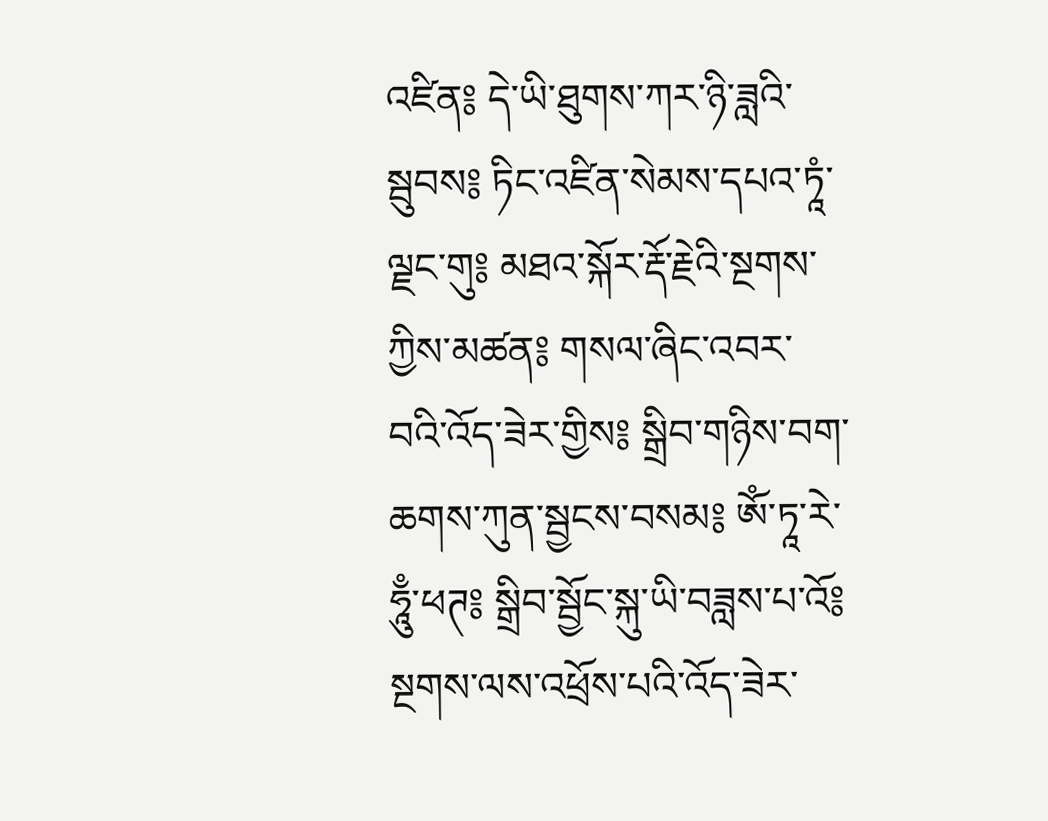འཛིན༔ དེ་ཡི་ཐུགས་ཀར་ཉི་ཟླའི་སྦུབས༔ ཏིང་འཛིན་སེམས་དཔའ་ཏཱཾ་ལྗང་གུ༔ མཐའ་སྐོར་རྡོ་རྗེའི་སྔགས་ཀྱིས་མཚན༔ གསལ་ཞིང་འབར་བའི་འོད་ཟེར་གྱིས༔ སྒྲིབ་གཉིས་བག་ཆགས་ཀུན་སྦྱངས་བསམ༔ ཨོཾ་ཏཱ་རེ་ཧཱུྃ་ཕཊ༔ སྒྲིབ་སྦྱོང་སྐུ་ཡི་བཟླས་པ་འོ༔ སྔགས་ལས་འཕྲོས་པའི་འོད་ཟེར་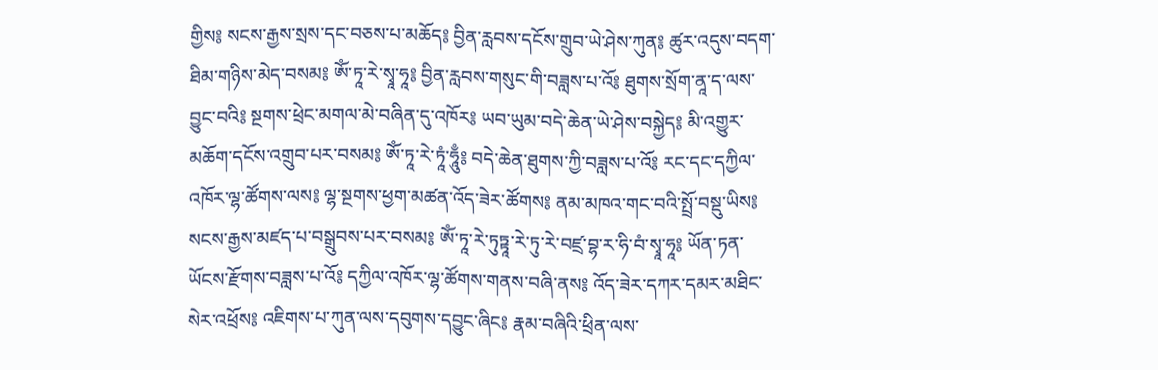གྱིས༔ སངས་རྒྱས་སྲས་དང་བཅས་པ་མཆོད༔ བྱིན་རླབས་དངོས་གྲུབ་ཡེ་ཤེས་ཀུན༔ ཚུར་འདུས་བདག་ཐིམ་གཉིས་མེད་བསམ༔ ཨོཾ་ཏཱ་རེ་སྭཱ་ཧཱ༔ བྱིན་རླབས་གསུང་གི་བཟླས་པ་འོ༔ ཐུགས་སྲོག་ནཱ་ད་ལས་བྱུང་བའི༔ སྔགས་ཕྲེང་མགལ་མེ་བཞིན་དུ་འཁོར༔ ཡབ་ཡུམ་བདེ་ཆེན་ཡེ་ཤེས་བསྐྱེད༔ མི་འགྱུར་མཆོག་དངོས་འགྲུབ་པར་བསམ༔ ཨོཾ་ཏཱ་རེ་ཏཱཾ་ཧཱུྃ༔ བདེ་ཆེན་ཐུགས་ཀྱི་བཟླས་པ་འོ༔ རང་དང་དཀྱིལ་འཁོར་ལྷ་ཚོགས་ལས༔ ལྷ་སྔགས་ཕྱག་མཚན་འོད་ཟེར་ཚོགས༔ ནམ་མཁའ་གང་བའི་སྤྲོ་བསྡུ་ཡིས༔ སངས་རྒྱས་མཛད་པ་བསྒྲུབས་པར་བསམ༔ ཨོཾ་ཏཱ་རེ་ཏུཏྟཱ་རེ་ཏུ་རེ་བཛྲ་བྷ་ར་ཧི་བཾ་སྭཱ་ཧཱ༔ ཡོན་ཏན་ཡོངས་རྫོགས་བཟླས་པ་འོ༔ དཀྱིལ་འཁོར་ལྷ་ཚོགས་གནས་བཞི་ནས༔ འོད་ཟེར་དཀར་དམར་མཐིང་སེར་འཕྲོས༔ འཇིགས་པ་ཀུན་ལས་དབུགས་དབྱུང་ཞིང༔ རྣམ་བཞིའི་ཕྲིན་ལས་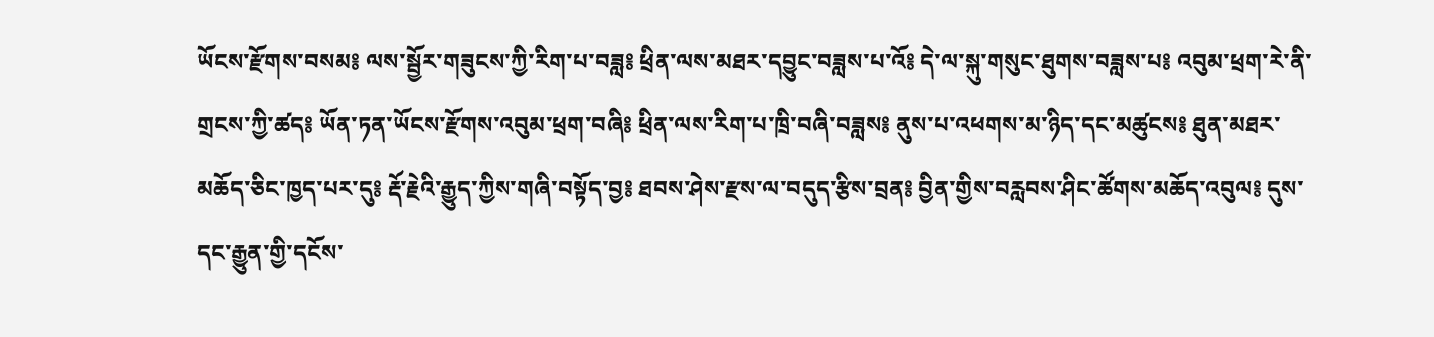ཡོངས་རྫོགས་བསམ༔ ལས་སྦྱོར་གཟུངས་ཀྱི་རིག་པ་བཟླ༔ ཕྲིན་ལས་མཐར་དབྱུང་བཟླས་པ་འོ༔ དེ་ལ་སྐུ་གསུང་ཐུགས་བཟླས་པ༔ འབུམ་ཕྲག་རེ་ནི་གྲངས་ཀྱི་ཚད༔ ཡོན་ཏན་ཡོངས་རྫོགས་འབུམ་ཕྲག་བཞི༔ ཕྲིན་ལས་རིག་པ་ཁྲི་བཞི་བཟླས༔ ནུས་པ་འཕགས་མ་ཉིད་དང་མཚུངས༔ ཐུན་མཐར་མཆོད་ཅིང་ཁྱད་པར་དུ༔ རྡོ་རྗེའི་རྒྱུད་ཀྱིས་གཞི་བསྟོད་བྱ༔ ཐབས་ཤེས་རྫས་ལ་བདུད་རྩིས་བྲན༔ བྱིན་གྱིས་བརླབས་ཤིང་ཚོགས་མཆོད་འབུལ༔ དུས་དང་རྒྱུན་གྱི་དངོས་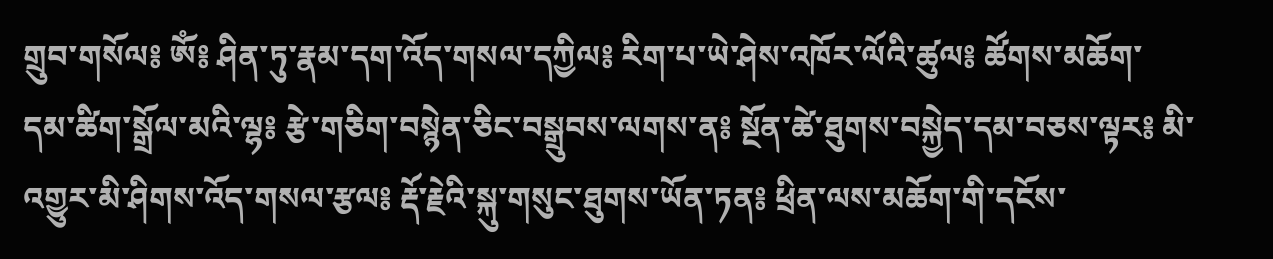གྲུབ་གསོལ༔ ཨོཾ༔ ཤིན་ཏུ་རྣམ་དག་འོད་གསལ་དཀྱིལ༔ རིག་པ་ཡེ་ཤེས་འཁོར་ལོའི་ཚུལ༔ ཚོགས་མཆོག་དམ་ཚིག་སྒྲོལ་མའི་ལྷ༔ རྩེ་གཅིག་བསྙེན་ཅིང་བསྒྲུབས་ལགས་ན༔ སྔོན་ཚེ་ཐུགས་བསྐྱེད་དམ་བཅས་ལྟར༔ མི་འགྱུར་མི་ཤིགས་འོད་གསལ་རྩལ༔ རྡོ་རྗེའི་སྐུ་གསུང་ཐུགས་ཡོན་ཏན༔ ཕྲིན་ལས་མཆོག་གི་དངོས་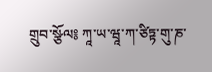གྲུབ་སྩོལ༔ ཀཱ་ཡ་ཝཱ་ཀ་ཙིཏྟ་གུ་ཎ་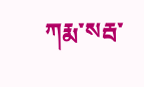ཀརྨ་སརྦ་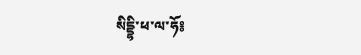སིདྡྷི་ཕ་ལ་ཧོ༔